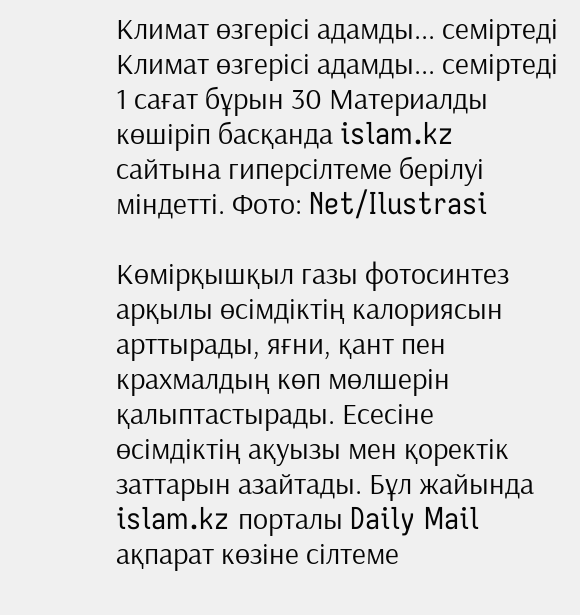Климат өзгерісі адамды... семіртеді
Климат өзгерісі адамды... семіртеді
1 сағат бұрын 30 Материалды көшіріп басқанда islam.kz сайтына гиперсілтеме берілуі міндетті. Фото: Net/Ilustrasi

Көмірқышқыл газы фотосинтез арқылы өсімдіктің калориясын арттырады, яғни, қант пен крахмалдың көп мөлшерін қалыптастырады. Есесіне өсімдіктің ақуызы мен қоректік заттарын азайтады. Бұл жайында islam.kz порталы Daily Mail ақпарат көзіне сілтеме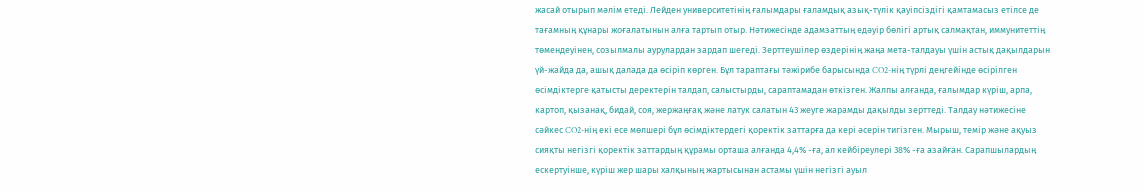жасай отырып мәлім етеді. Лейден университетінің ғалымдары ғаламдық азық-түлік қауіпсіздігі қамтамасыз етілсе де тағамның құнары жоғалатынын алға тартып отыр. Нәтижесінде адамзаттың едәуір бөлігі артық салмақтан, иммунитеттің төмендеуінен, созылмалы аурулардан зардап шегеді. Зерттеушілер өздерінің жаңа мета-талдауы үшін астық дақылдарын үй-жайда да, ашық далада да өсіріп көрген. Бұл тараптағы тәжірибе барысында CO2-нің түрлі деңгейінде өсірілген өсімдіктерге қатысты деректерін талдап, салыстырды, сараптамадан өткізген. Жалпы алғанда, ғалымдар күріш, арпа, картоп, қызанақ, бидай, соя, жержаңғақ және латук салатын 43 жеуге жарамды дақылды зерттеді. Талдау нәтижесіне сәйкес CO2-нің екі есе мөлшері бұл өсімдіктердегі қоректік заттарға да кері әсерін тигізген. Мырыш, темір және ақуыз сияқты негізгі қоректік заттардың құрамы орташа алғанда 4,4% -ға, ал кейбіреулері 38% -ға азайған. Сарапшылардың ескертуінше, күріш жер шары халқының жартысынан астамы үшін негізгі ауыл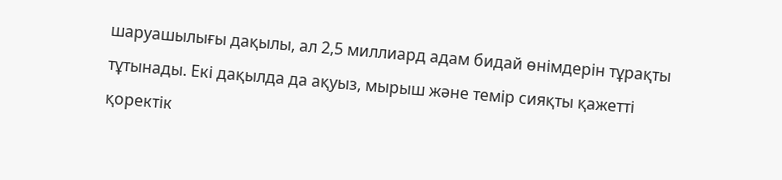шаруашылығы дақылы, ал 2,5 миллиард адам бидай өнімдерін тұрақты тұтынады. Екі дақылда да ақуыз, мырыш және темір сияқты қажетті қоректік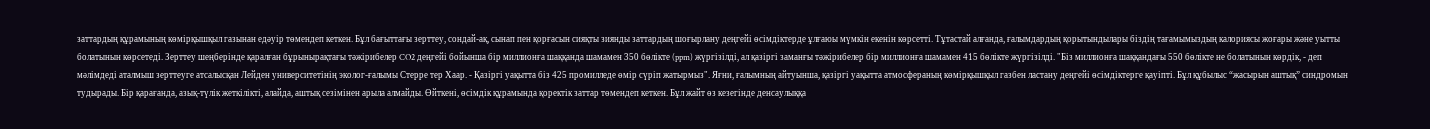заттардың құрамының көмірқышқыл газынан едәуір төмендеп кеткен. Бұл бағыттағы зерттеу, сондай-ақ, сынап пен қорғасын сияқты зиянды заттардың шоғырлану деңгейі өсімдіктерде ұлғаюы мүмкін екенін көрсетті. Тұтастай алғанда, ғалымдардың қорытындылары біздің тағамымыздың калориясы жоғары және уытты болатынын көрсетеді. Зерттеу шеңберінде қаралған бұрынырақтағы тәжірибелер CO2 деңгейі бойынша бір миллионға шаққанда шамамен 350 бөлікте (ppm) жүргізілді, ал қазіргі заманғы тәжірибелер бір миллионға шамамен 415 бөлікте жүргізілді. "Біз миллионға шаққандағы 550 бөлікте не болатынын көрдік, - деп мәлімдеді аталмыш зерттеуге атсалысқан Лейден университетінің эколог-ғалымы Стерре тер Хаар. - Қазіргі уақытта біз 425 промилледе өмір сүріп жатырмыз". Яғни, ғалымның айтуынша, қазіргі уақытта атмосфераның көмірқышқыл газбен ластану деңгейі өсімдіктерге қауіпті. Бұл құбылыс “жасырын аштық” синдромын тудырады. Бір қарағанда, азық-түлік жеткілікті, алайда, аштық сезімінен арыла алмайды. Өйткені, өсімдік құрамында қоректік заттар төмендеп кеткен. Бұл жайт өз кезегінде денсаулыққа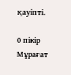қауіпті.

0 пікір
Мұрағат